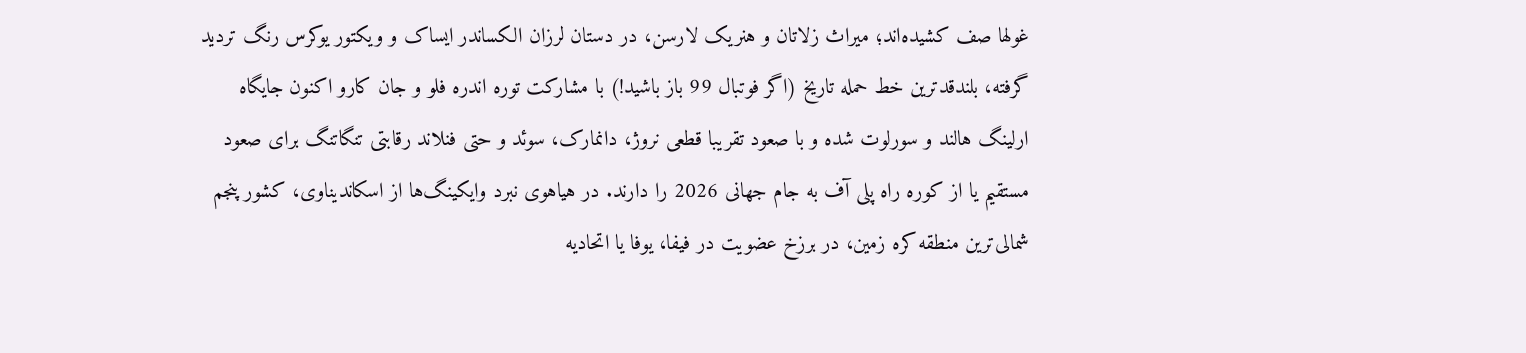غولها صف کشیده‌اند؛ میراث زلاتان و هنریک لارسن، در دستان لرزان الکساندر ایساک و ویکتور یوکرس رنگ تردید گرفته، بلندقدترین خط حمله تاریخ (اگر فوتبال 99 باز باشید!) با مشارکت توره اندره فلو و جان کارو اکنون جایگاه ارلینگ هالند و سورلوت شده و با صعود تقریبا قطعی نروژ، دانمارک، سوئد و حتی فنلاند رقابتی تنگاتنگ برای صعود مستقیم یا از کوره راه پلی آف به جام جهانی 2026 را دارند. در هیاهوی نبرد وایکینگ‌ها از اسکاندیناوی، کشور پنجم شمالی‌ترین منطقه کره زمین، در برزخ عضویت در فیفا، یوفا یا اتحادیه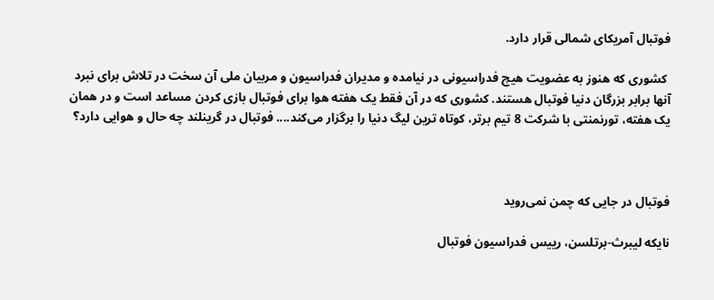فوتبال آمریکای شمالی قرار دارد.

 کشوری که هنوز به عضویت هیچ فدراسیونی در نیامده و مدیران فدراسيون و مربیان ملی آن سخت در تلاش برای نبرد آنها برابر بزرگان دنیا فوتبال هستند. کشوری که در آن فقط یک هفته هوا برای فوتبال بازی کردن مساعد است و در همان یک هفته، تورنمنتی با شرکت 8 تیم برتر، کوتاه ترین لیگ دنیا را برگزار می‌کند.... فوتبال در گرینلند چه حال و هوایی دارد؟



فوتبال در جایی که چمن نمی‌روید

نایکه لیبرث-برتلسن، رییس فدراسیون فوتبال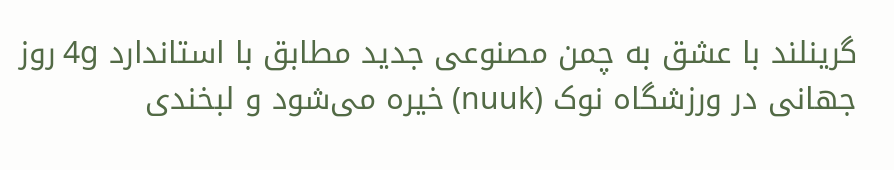گرینلند با عشق به چمن مصنوعی جدید مطابق با استاندارد 4g روز جهانی در ورزشگاه نوک (nuuk) خیره می‌شود و لبخندی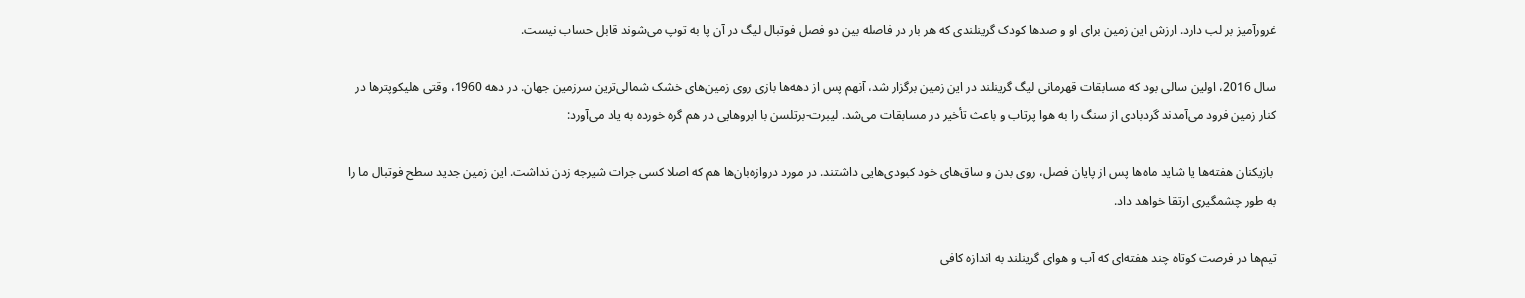غرورآمیز بر لب دارد. ارزش این زمین برای او و صدها کودک گرینلندی که هر بار در فاصله بین دو فصل فوتبال لیگ در آن پا به توپ می‌شوند قابل حساب نیست.

سال 2016، اولین سالی بود که مسابقات قهرمانی لیگ گرینلند در این زمین برگزار شد، آنهم پس از دهه‌ها بازی روی زمین‌های خشک شمالی‌ترین سرزمین جهان. در دهه 1960، وقتی هلیکوپترها در کنار زمین فرود می‌آمدند گردبادی از سنگ‌ را به هوا پرتاب و باعث تأخیر در مسابقات می‌شد. لیبرت-برتلسن با ابروهایی در هم گره خورده به یاد می‌آورد:

 بازیکنان هفته‌ها یا شاید ماه‌ها پس از پایان فصل، روی بدن و ساق‌های خود کبودی‌هایی داشتند. در مورد دروازه‌بان‌ها هم که اصلا کسی جرات شیرجه زدن نداشت. این زمین جدید سطح فوتبال ما را به طور چشمگیری ارتقا خواهد داد.

تیم‌ها در فرصت کوتاه چند هفته‌ای که آب و هوای گرینلند به اندازه کافی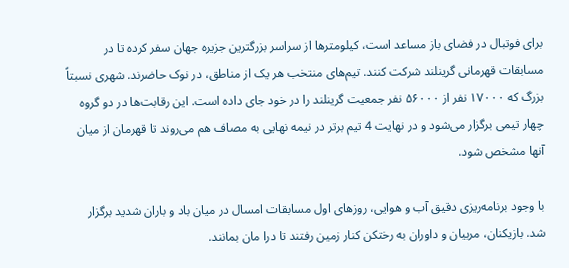برای فوتبال در فضای باز مساعد است، کیلومترها از سراسر بزرگترین جزیره جهان سفر کرده‌ تا در مسابقات قهرمانی گرینلند شرکت کنند. تیم‌های منتخب هر یک از مناطق، در نوک حاضرند. شهری نسبتاً بزرگ که ۱۷۰۰۰ نفر از ۵۶۰۰۰ نفر جمعیت گرینلند را در خود جای داده است. این رقابت‌ها در دو گروه چهار تیمی برگزار می‌شود و در نهایت 4 تیم برتر در نیمه نهایی به مصاف هم می‌روند تا قهرمان از میان آنها مشخص شود.

با وجود برنامه‌ریزی دقیق آب و هوایی، روزهای اول مسابقات امسال در میان باد و باران شدید برگزار شد. بازیکنان، مربیان و داوران به رختکن کنار زمین رفتند تا درا مان بمانند.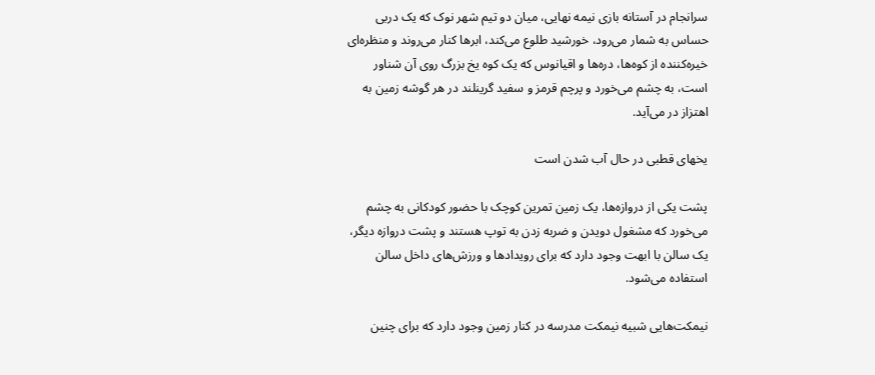سرانجام در آستانه بازی نیمه نهایی، میان دو تیم شهر نوک که یک دربی حساس به شمار می‌رود، خورشید طلوع می‌کند، ابرها کنار می‌روند و منظره‌ای خیره‌کننده از کوه‌ها، دره‌ها و اقیانوس که یک کوه یخ بزرگ روی آن شناور است، به چشم می‌خورد و پرچم قرمز و سفید گرینلند در هر گوشه زمین به اهتزاز در می‌آید.

یخهای قطبی در حال آب شدن است

پشت یکی از دروازه‌ها، یک زمین تمرین کوچک با حضور کودکانی به چشم می‌خورد که مشغول دویدن و ضربه زدن به توپ هستند و پشت دروازه دیگر، یک سالن با ابهت وجود دارد که برای رویدادها و ورزش‌های داخل سالن استفاده می‌شود.

نیمکت‌هایی شبیه نیمکت مدرسه در کنار زمین وجود دارد که برای چنین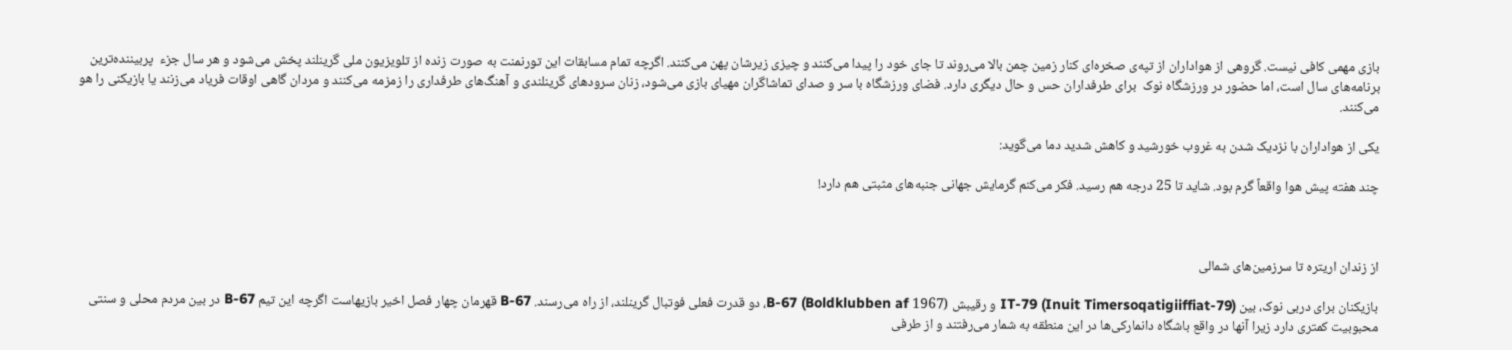بازی مهمی کافی نیست. گروهی از هواداران از تپه‌ی صخره‌ای کنار زمین چمن بالا می‌روند تا جای خود را پیدا می‌کنند و چیزی زیرشان پهن می‌کنند. اگرچه تمام مسابقات این تورنمنت به صورت زنده از تلویزیون ملی گرینلند پخش می‌شود و هر سال جزء  پربیننده‌ترین برنامه‌های سال است، اما حضور در ورزشگاه نوک  برای طرفداران حس و حال دیگری دارد. فضای ورزشگاه با سر و صدای تماشاگران مهیای بازی می‌شود، زنان سرودهای گرینلندی و آهنگ‌های طرفداری را زمزمه می‌کنند و مردان گاهی اوقات فریاد می‌زنند یا بازیکنی را هو می‌کنند.

یکی از هواداران با نزدیک شدن به غروب خورشید و کاهش شدید دما می‌گوید:

چند هفته پیش هوا واقعاً گرم بود. شاید تا 25 درجه هم رسید. فکر می‌کنم گرمایش جهانی جنبه‌های مثبتی هم دارد!



از زندان اریتره تا سرزمین‌های شمالی

بازیکنان برای دربی نوک، بین IT-79 (Inuit Timersoqatigiiffiat-79) و رقیبش B-67 (Boldklubben af 1967)، دو قدرت‌ فعلی فوتبال گرینلند، از راه می‌رسند. B-67 قهرمان چهار فصل اخیر بازیهاست اگرچه این تیم B-67 در بین مردم محلی و سنتی محبوبیت کمتری دارد زیرا آنها در واقع باشگاه دانمارکی‌ها در این منطقه به شمار می‌رفتند و از طرفی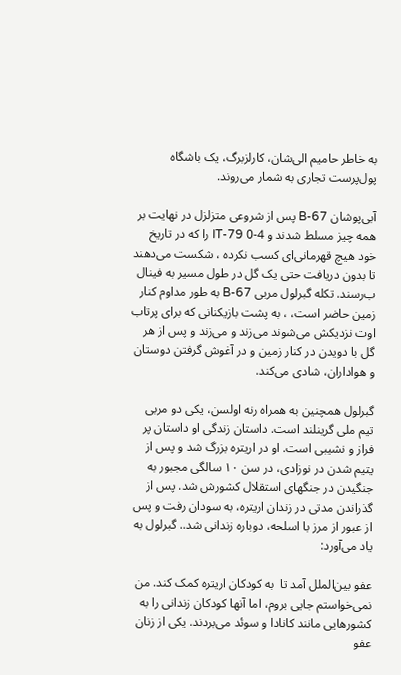به خاطر حامیم الی‌شان، کارلزبرگ، یک باشگاه پول‌پرست تجاری به شمار می‌روند.

آبی‌پوشان B-67 پس از شروعی متزلزل در نهایت بر همه چیز مسلط شدند و 4-0 IT-79 را که در تاریخ خود هیچ قهرمانی‌ای کسب نکرده ، شکست می‌دهند تا بدون دریافت حتی یک گل در طول مسیر به فینال ب‌رسند. تکله گبرلول مربی B-67 به طور مداوم کنار زمین حاضر است، ، به پشت بازیکنانی که برای پرتاب اوت نزدیکش می‌شوند می‌زند و می‌زند و پس از هر گل با دویدن در کنار زمین و در آغوش گرفتن دوستان و هواداران، شادی می‌کند.

گبرلول همچنین به همراه رنه اولسن، یکی دو مربی تیم ملی گرینلند است. داستان زندگی او داستان پر فراز و نشیبی است. او در اریتره بزرگ شد و پس از یتیم شدن در نوزادی، در سن ۱۰ سالگی مجبور به جنگیدن در جنگهای استقلال کشورش شد. پس از گذراندن مدتی در زندان اریتره، به سودان رفت و پس از عبور از مرز با اسلحه، دوباره زندانی شد.. گبرلول به یاد می‌آورد:

عفو بین‌الملل آمد تا  به کودکان اریتره‌ کمک کند. من نمی‌خواستم جایی بروم، اما آنها کودکان زندانی را به کشورهایی مانند کانادا و سوئد می‌بردند. یکی از زنان عفو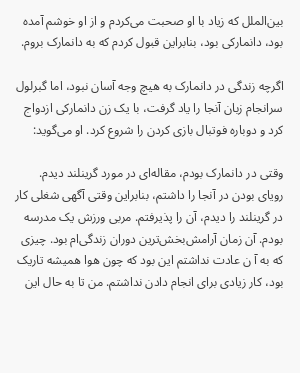بین‌الملل که زیاد با او صحبت می‌کردم و از او خوشم آمده بود، دانمارکی بود، بنابراین قبول کردم که به دانمارک بروم.

اگرچه زندگی در دانمارک به هیچ وجه آسان نبود، اما گبرلول سرانجام زبان آنجا را یاد گرفت، با یک زن دانمارکی ازدواج کرد و دوباره فوتبال بازی کردن را شروع کرد. او می‌گوید:

وقتی در دانمارک بودم، مقاله‌ای در مورد گرینلند دیدم. رویای بودن در آنجا را داشتم، بنابراین وقتی آگهی شغلی کار در گرینلند را دیدم، آن را پذیرفتم. مربی ورزش یک مدرسه بودم. آن زمان آرامش‌بخش‌ترین دوران زندگی‌ام بود. چیزی که به آ ن عادت نداشتم این بود که چون هوا همیشه تاریک بود، کار زیادی برای انجام دادن نداشتم. من تا به حال این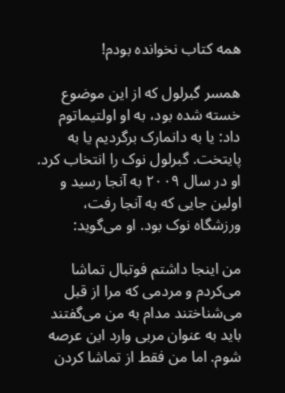همه کتاب نخوانده بودم!

همسر گبرلول که از این موضوع خسته شده بود، به او اولتیماتوم داد: یا به دانمارک برگردیم یا به پایتخت. گبرلول نوک را انتخاب کرد. او در سال ۲۰۰۹ به آنجا رسید و اولین جایی که به آنجا رفت، ورزشگاه نوک بود. او می‌گوید:

من اینجا داشتم فوتبال تماشا می‌کردم و مردمی که مرا از قبل می‌شناختند مدام به من می‌گفتند باید به عنوان مربی وارد این عرصه شوم. اما من فقط از تماشا کردن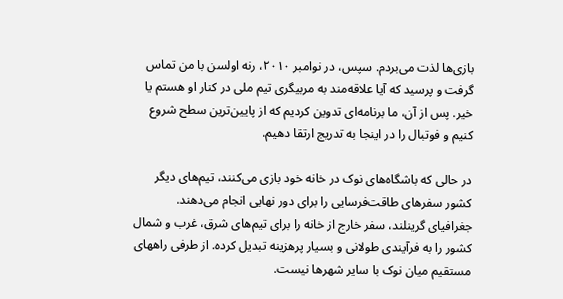بازی‌ها لذت می‌بردم. سپس، در نوامبر ۲۰۱۰، رنه اولسن با من تماس گرفت و پرسید که آیا علاقه‌مند به مربیگری تیم ملی در کنار او هستم یا خیر. پس از آن، ما برنامه‌ای تدوین کردیم که از پایین‌ترین سطح شروع کنیم و فوتبال را در اینجا به تدریج ارتقا دهیم.

در حالی که باشگاه‌های نوک در خانه خود بازی می‌کنند، تیم‌های دیگر کشور سفرهای طاقت‌فرسایی را برای دور نهایی انجام می‌دهند. جغرافیای گرینلند، سفر خارج از خانه را برای تیم‌های شرق، غرب و شمال کشور را به فرآیندی طولانی و بسیار پرهزینه تبدیل کرده. از طرفی راههای مستقیم میان نوک با سایر شهرها نیست.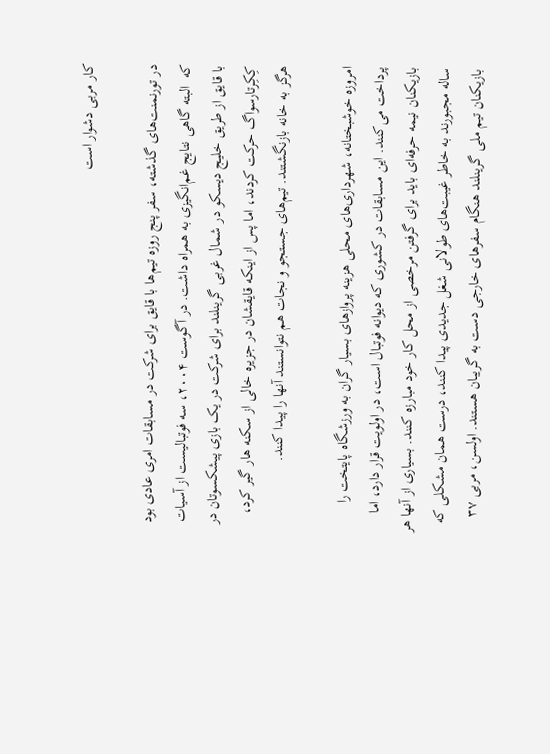کار مربی دشوار است

در تورنمنت‌های گذشته، سفر پنج روزه تیم‌ها با قایق برای شرکت در مسابقات امری عادی بود که  البته گاهی نتایج غم‌انگیزی به همراه داشت. در آگوست ۲۰۰۴، سه فوتبالیست از آسیات با قایق از طریق خلیج دیسکو در شمال غربی گرینلند برای شرکت در یک بازی پیشکسوتان در کِکِرتارسواگ حرکت کردند، اما پس از اینکه قایقشان در جزیره خالی از سکنه هار گیر کرد، هرگز به خانه بازنگشتند. تیم‌های جستجو و نجات هم نتوانستند آنها را پیدا کنند.

امروزه خوشبختانه، شهرداری‌های محلی هزینه پروازهای بسیار گران به ورزشگاه پایتخت را پرداخت می‌کنند. این مسابقات در کشوری که دیوانه فوتبال است، در اولویت قرار دارد، اما بازیکنان نیمه حرفه‌ای باید برای گرفتن مرخصی از محل کار خود مبارزه کنند. بسیاری از آنها هر ساله مجبورند به خاطر غیبت‌های طولانی شغل جدیدی پیدا کنند، درست همان مشکلی که بازیکنان تیم ملی گرینلند هنگام سفرهای خارجی دست به گریبان هستند. اولسن، مربی ۳۷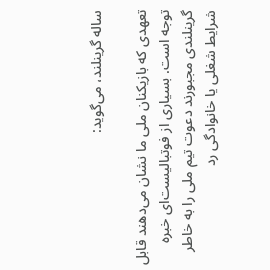ساله گرینلند، می‌گوید:

تعهدی که بازیکنان ملی ما نشان می‌دهند قابل توجه است. بسیاری از فوتبالیست‌ای خبره گرینلندی مجبورند دعوت تیم ملی را به خاطر شرایط شغلی یا خانوادگی رد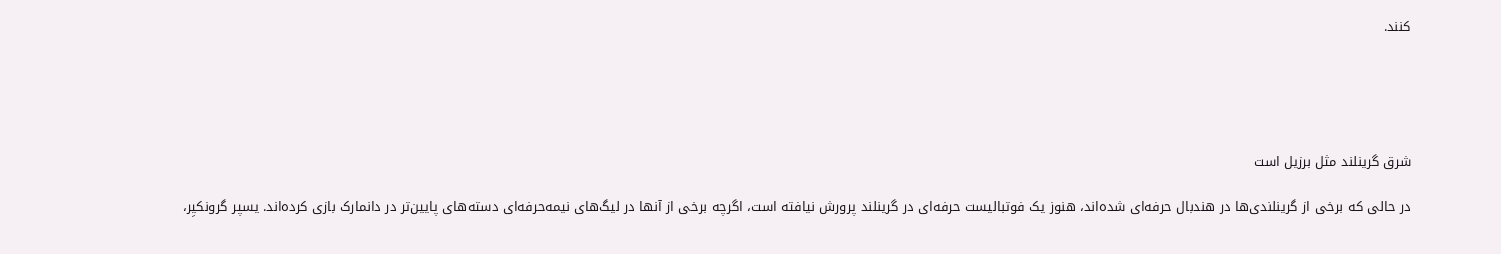کنند.





شرق گرینلند مثل برزیل است

در حالی که برخی از گرینلندی‌ها در هندبال حرفه‌ای شده‌اند، هنوز یک فوتبالیست حرفه‌ای در گرینلند پرورش نیافته است، اگرچه برخی از آنها در لیگ‌های نیمه‌حرفه‌ای دسته‌های پایین‌تر در دانمارک بازی کرده‌اند. یسپر گرونکیِر،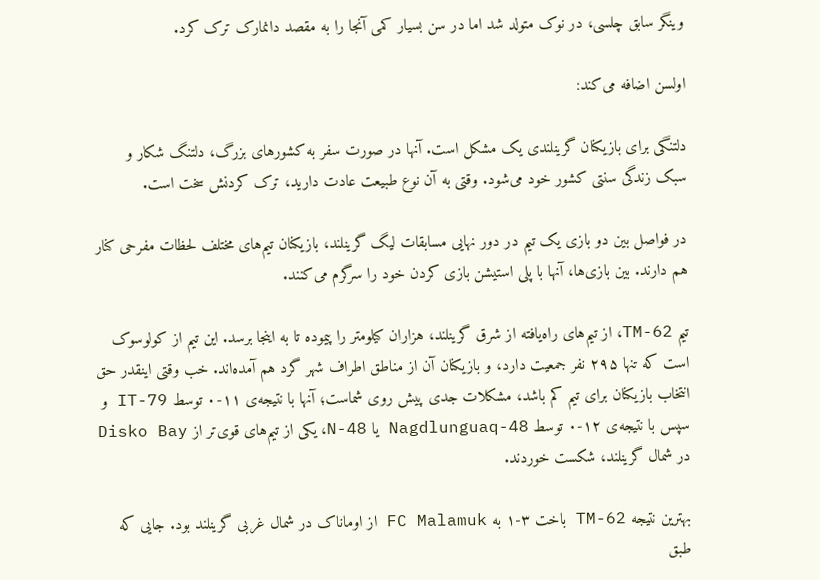وینگر سابق چلسی، در نوک متولد شد اما در سن بسیار کمی آنجا را به مقصد دانمارک ترک کرد.

اولسن اضافه می‌کند:

دلتنگی برای بازیکنان گرینلندی یک مشکل است. آنها در صورت سفر به کشورهای بزرگ، دلتنگ شکار و سبک زندگی سنتی کشور خود می‌شود. وقتی به آن نوع طبیعت عادت دارید، ترک کردنش سخت است.

در فواصل بین دو بازی یک تیم در دور نهایی مسابقات لیگ گرینلند، بازیکنان تیم‌های مختلف لحظات مفرحی کنار هم دارند. بین بازی‌ها، آنها با پلی استیشن بازی کردن خود را سرگرم می‌کنند.

تیم TM-62، از تیم‌های راه‌یافته از شرق گرینلند، هزاران کیلومتر را پیموده‌ تا به اینجا برسد. این تیم از کولوسوک است که تنها ۲۹۵ نفر جمعیت دارد، و بازیکنان آن از مناطق اطراف شهر گرد هم آمده‌اند. خب وقتی اینقدر حق انتخاب بازیکنان برای تیم کم باشد، مشکلات جدی پیش روی شماست؛ آنها با نتیجه‌ی ۱۱-۰ توسط IT-79 و سپس با نتیجه‌ی ۱۲-۰ توسط Nagdlunguaq-48 یا N-48، یکی از تیم‌های قوی‌تر از Disko Bay در شمال گرینلند، شکست خوردند.

بهترین نتیجه TM-62 باخت ۳-۱ به FC Malamuk از اوماناک در شمال غربی گرینلند بود. جایی که طبق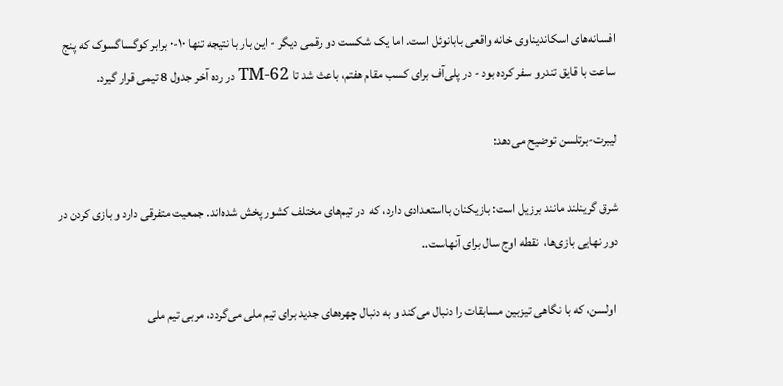افسانه‌های اسکاندیناوی خانه واقعی بابانوئل است. اما یک شکست دو رقمی دیگر - این بار با نتیجه تنها ۱۰-۰ برابر کوگساگسوک که پنج ساعت با قایق تندرو سفر کرده بود - در پلی‌آف برای کسب مقام هفتم، باعث شد تا TM-62 در رده آخر جدول 8 تیمی قرار گیرد.

لیبرت-برتلسن توضیح می‌دهد:

شرق گرینلند مانند برزیل است: بازیکنان بااستعدادی دارد، که  در تیم‌های مختلف کشور پخش شده‌اند. جمعیت متفرقی دارد و بازی کردن در دور نهایی بازی‌ها،  نقطه اوج سال برای آنهاست..

 اولسن، که با نگاهی تیزبین مسابقات را دنبال می‌کند و به دنبال چهره‌های جدید برای تیم ملی می‌گردد، مربی تیم ملی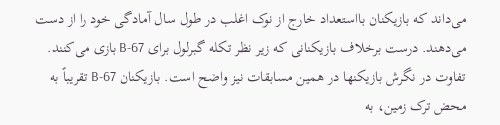می‌داند که بازیکنان بااستعداد خارج از نوک اغلب در طول سال آمادگی خود را از دست می‌دهند. درست برخلاف بازیکنانی که زیر نظر تکله گبرلول برای B-67 بازی می‌کنند. تفاوت در نگرش‌ بازیکنها در همین مسابقات نیز واضح است. بازیکنان B-67 تقریباً به محض ترک زمین، به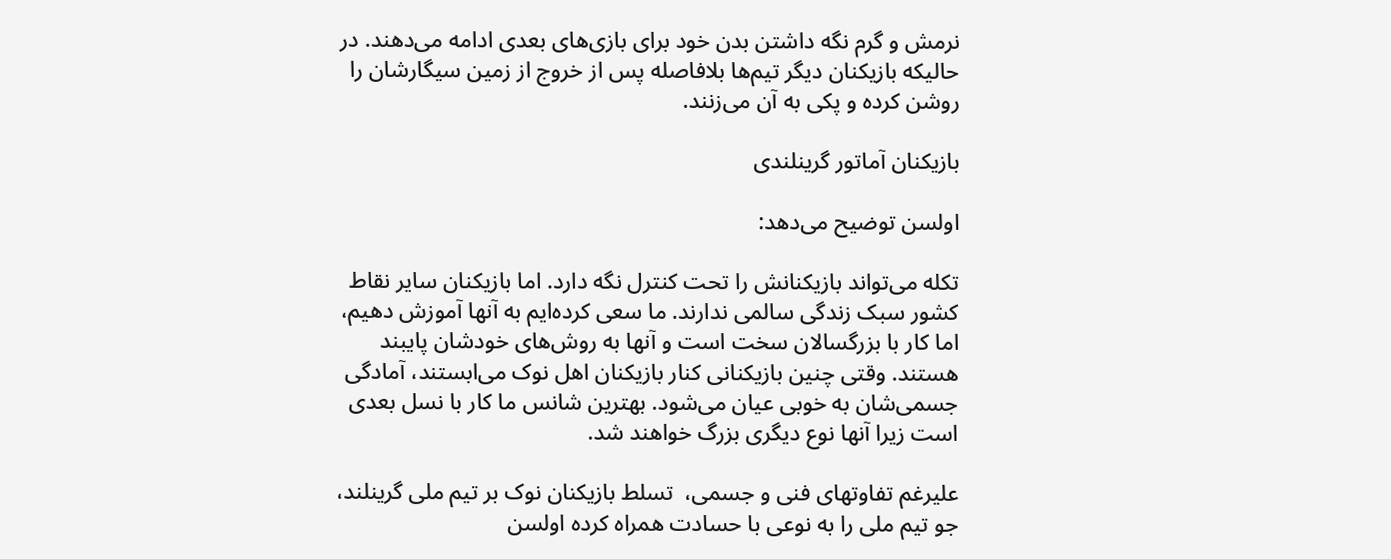نرمش و گرم نگه داشتن بدن خود برای بازی‌های بعدی ادامه می‌دهند. در حالیکه بازیکنان دیگر تیم‌ها بلافاصله پس از خروج از زمین سیگارشان را روشن کرده و پکی به آن می‌زنند.

بازیکنان آماتور گرینلندی

اولسن توضیح می‌دهد:

تکله می‌تواند بازیکنانش را تحت کنترل نگه دارد. اما بازیکنان سایر نقاط کشور سبک زندگی سالمی ندارند. ما سعی کرده‌ایم به آنها آموزش دهیم، اما کار با بزرگسالان سخت است و آنها به روش‌های خودشان پایبند هستند. وقتی چنین بازیکنانی کنار بازیکنان اهل نوک می‌ابستند، آمادگی جسمی‌شان به خوبی عیان می‌شود. بهترین شانس ما کار با نسل بعدی است زیرا آنها نوع دیگری بزرگ خواهند شد.

علیرغم تفاوتهای فنی و جسمی،  تسلط بازیکنان نوک بر تیم ملی گرینلند، جو تیم ملی را به نوعی با حسادت همراه کرده اولسن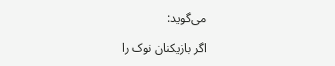می‌گوید:

اگر بازیکنان نوک را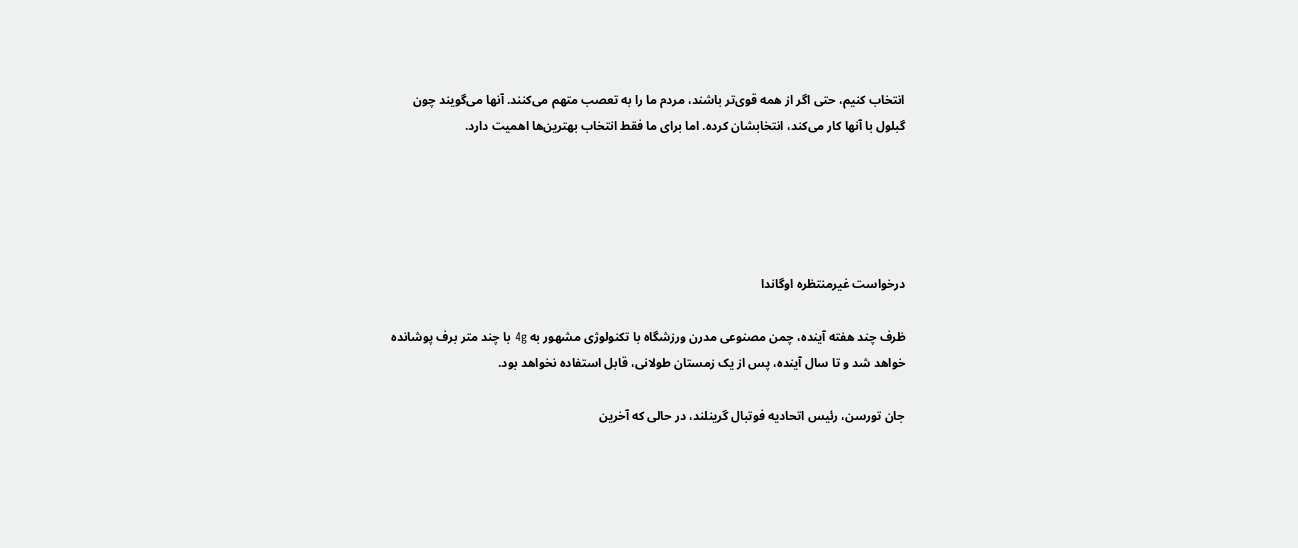انتخاب کنیم، حتی اگر از همه قوی‌تر باشند، مردم ما را به تعصب متهم می‌کنند. آنها می‌گویند چون گبلول با آنها کار می‌کند، انتخابشان کرده. اما برای ما فقط انتخاب بهترین‌ها اهمیت دارد.





درخواست غیرمنتظره اوگاندا

ظرف چند هفته آینده، چمن مصنوعی مدرن ورزشگاه با تکنولوژی مشهور به 4g با چند متر برف پوشانده خواهد شد و تا سال آینده، پس از یک زمستان طولانی، قابل استفاده نخواهد بود.

جان تورسن، رئیس اتحادیه فوتبال گرینلند، در حالی که آخرین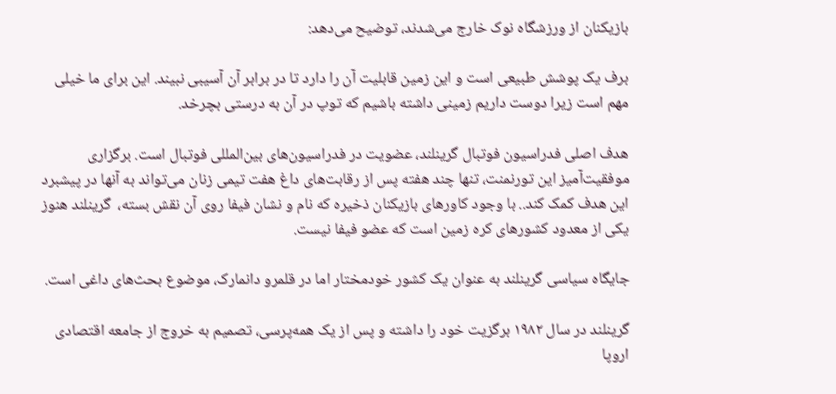بازیکنان از ورزشگاه نوک خارج می‌شدند، توضیح می‌دهد:

برف یک پوشش طبیعی است و این زمین قابلیت آن را دارد تا در برابر آن آسیبی نبیند. این برای ما خیلی مهم است زیرا دوست داریم زمینی داشته باشیم که توپ در آن به درستی بچرخد.

هدف اصلی فدراسیون فوتبال گرینلند، عضویت در فدراسیون‌های بین‌المللی فوتبال است. برگزاری موفقیت‌آمیز این تورنمنت، تنها چند هفته پس از رقابت‌های داغ هفت تیمی زنان می‌تواند به آنها در پیشبرد این هدف کمک کند.. با وجود کاورهای بازیکنان ذخیره که نام و نشان فیفا روی آن نقش بسته،  گرینلند هنوز یکی از معدود کشورهای کره زمین است که عضو فیفا نیست.

جایگاه سیاسی گرینلند به عنوان یک کشور خودمختار اما در قلمرو دانمارک، موضوع بحث‌های داغی است.

گرینلند در سال ۱۹۸۲ برگزیت خود را داشته و پس از یک همه‌پرسی، تصمیم به خروج از جامعه اقتصادی اروپا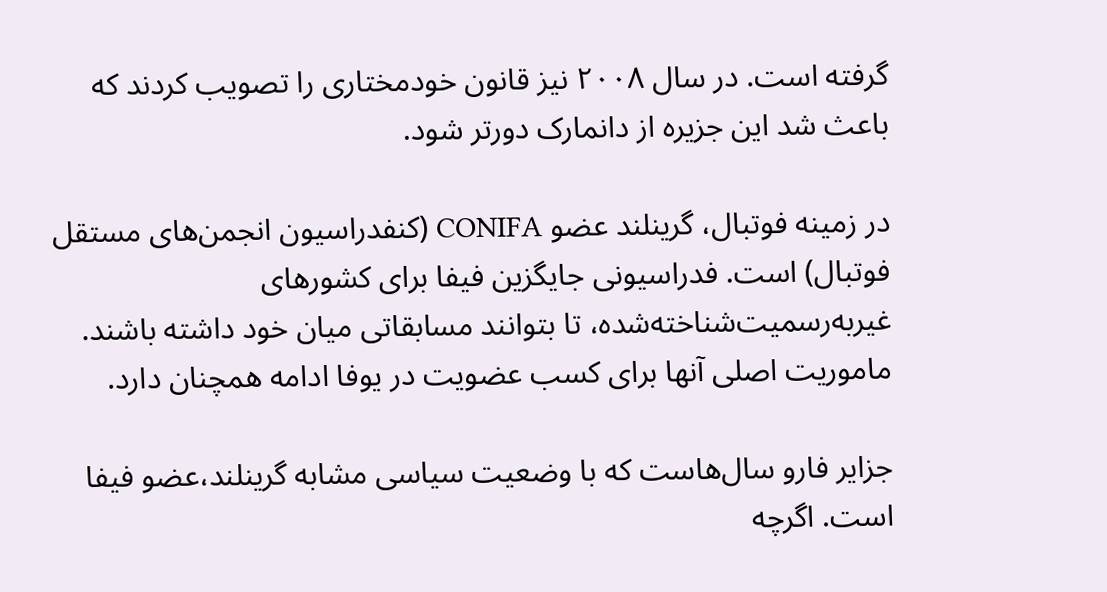گرفته است. در سال ۲۰۰۸ نیز قانون خودمختاری را تصویب کردند که باعث شد این جزیره از دانمارک دورتر شود.

در زمینه فوتبال، گرینلند عضو CONIFA (کنفدراسیون انجمن‌های مستقل فوتبال) است. فدراسیونی جایگزین فیفا برای کشورهای غیربه‌رسمیت‌شناخته‌شده، تا بتوانند مسابقاتی میان خود داشته باشند. ماموریت اصلی آنها برای کسب عضویت در یوفا ادامه همچنان دارد.

جزایر فارو سال‌هاست که با وضعیت سیاسی مشابه گرینلند،عضو فیفا است. اگرچه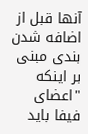آنها قبل از اضافه شدن بندی مبنی بر اینکه "اعضای فیفا باید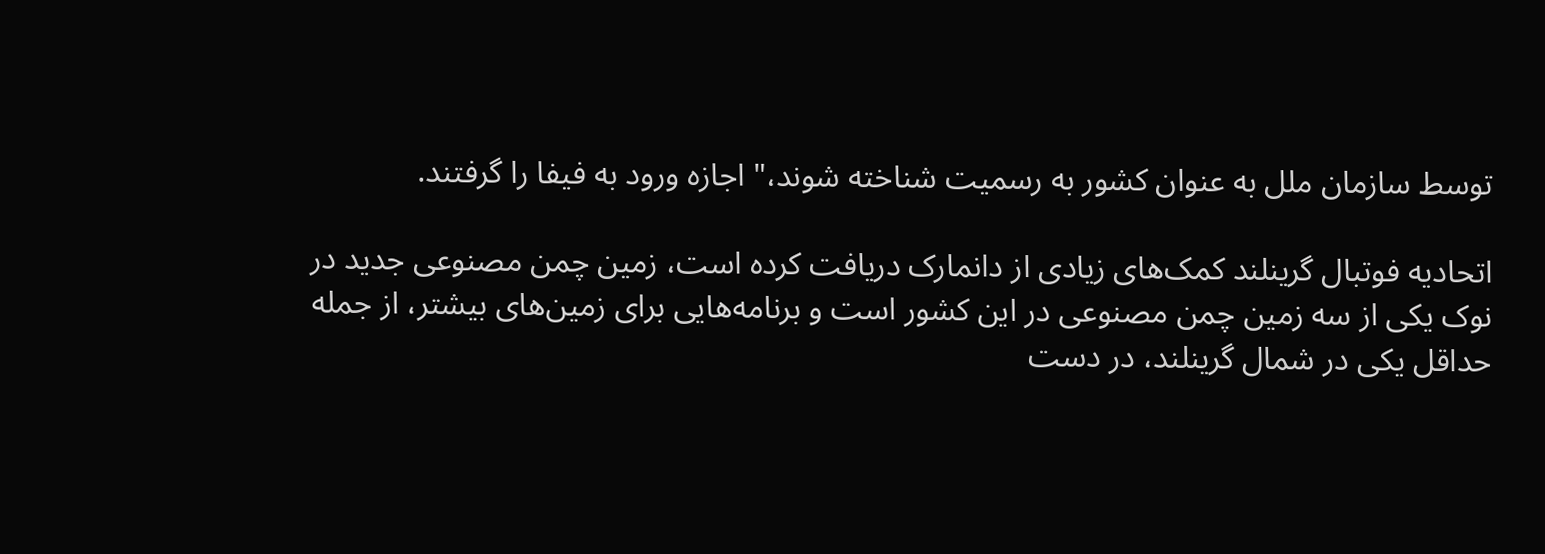توسط سازمان ملل به عنوان کشور به رسمیت شناخته شوند،" اجازه ورود به فیفا را گرفتند.

اتحادیه فوتبال گرینلند کمک‌های زیادی از دانمارک دریافت کرده است، زمین چمن مصنوعی جدید در نوک یکی از سه زمین چمن مصنوعی در این کشور است و برنامه‌هایی برای زمین‌های بیشتر، از جمله حداقل یکی در شمال گرینلند، در دست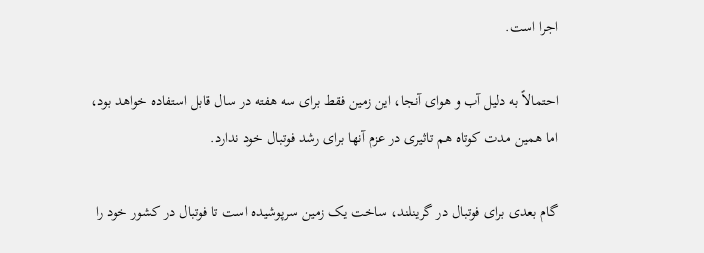اجرا است.

احتمالاً به دلیل آب و هوای آنجا، این زمین فقط برای سه هفته در سال قابل استفاده خواهد بود، اما همین مدت کوتاه هم تاثیری در عزم آنها برای رشد فوتبال خود ندارد.

گام بعدی برای فوتبال در گرینلند، ساخت یک زمین سرپوشیده است تا فوتبال در کشور خود را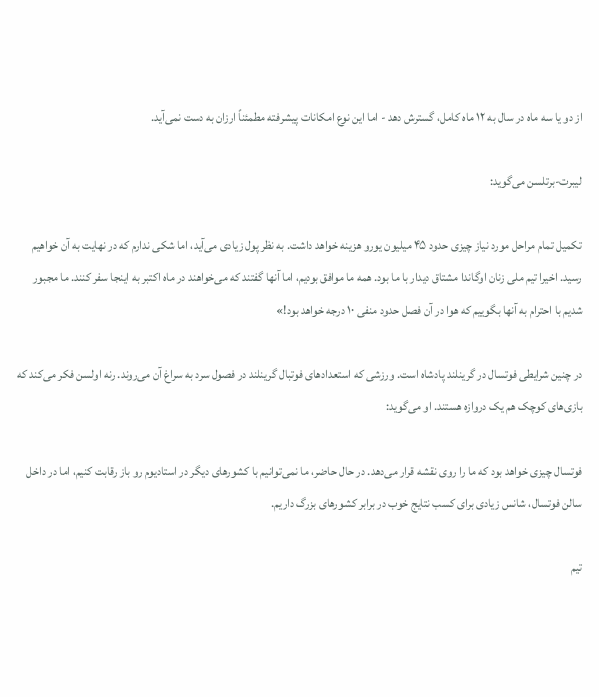از دو یا سه ماه در سال به ۱۲ ماه کامل، گسترش دهد - اما این نوع امکانات پیشرفته‌ مطمئناً ارزان به دست نمی‌آید.

لیبرت-برتلسن می‌گوید:

تکمیل تمام مراحل مورد نیاز چیزی حدود ۴۵ میلیون یورو هزینه خواهد داشت. به نظر پول زیادی می‌آید، اما شکی ندارم که در نهایت به آن خواهیم رسید. اخیرا تیم ملی زنان اوگاندا مشتاق دیدار با ما بود. همه ما موافق بودیم، اما آنها گفتند که می‌خواهند در ماه اکتبر به اینجا سفر کنند. ما مجبور شدیم با احترام به آنها بگوییم که هوا در آن فصل حدود منفی ۱۰ درجه خواهد بود!»

در چنین شرایطی فوتسال در گرینلند پادشاه است. ورزشی که استعدادهای فوتبال گرینلند در فصول سرد به سراغ آن می‌روند. رنه اولسن فکر می‌کند که بازی‌های کوچک هم یک دروازه هستند. او می‌گوید:

فوتسال چیزی خواهد بود که ما را روی نقشه قرار می‌دهد. در حال حاضر، ما نمی‌توانیم با کشورهای دیگر در استادیوم رو باز رقابت کنیم، اما در داخل سالن فوتسال، شانس زیادی برای کسب نتایج خوب در برابر کشورهای بزرگ داریم.

تیم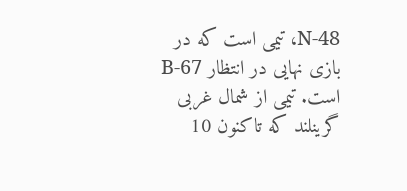N-48، تیمی است که در بازی نهایی در انتظار B-67 است. تیمی از شمال غربی گرینلند که تاکنون 10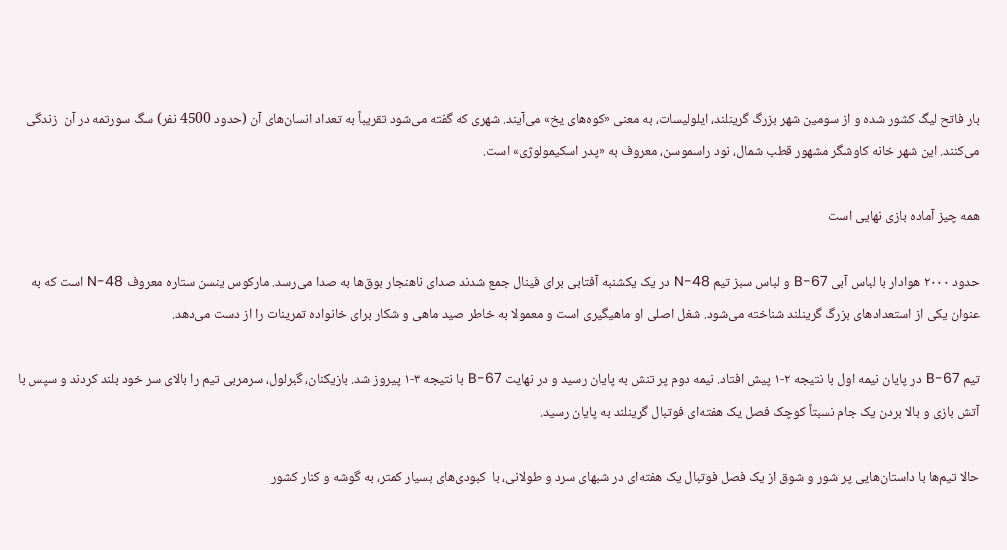بار فاتح لیگ کشور شده و از سومین شهر بزرگ گرینلند، ایلولیسات، به معنی «کوه‌های یخ» می‌آیند. شهری که گفته می‌شود تقریباً به تعداد انسان‌های آن (حدود 4500 نفر) سگ سورتمه در آن  زندگی می‌کنند. این شهر خانه کاوشگر مشهور قطب شمال، نود راسموسن، معروف به «پدر اسکیمولوژی» است.

همه چیز آماده بازی نهایی است

حدود ۲۰۰۰ هوادار با لباس آبی B-67 و لباس سبز تیم N-48 در یک یکشنبه آفتابی برای فینال جمع شدند صدای ناهنجار بوق‌ها به صدا می‌رسد. مارکوس ینسن ستاره معروف N-48 است که به عنوان یکی از استعدادهای بزرگ گرینلند شناخته می‌شود. شغل اصلی او ماهیگیری است و معمولا به خاطر صید ماهی و شکار برای خانواده تمرینات را از دست می‌دهد.

تیم B-67 در پایان نیمه اول با نتیجه ۲-۱ پیش افتاد. نیمه دوم پر تنش به پایان رسید و در نهایت B-67 با نتیجه ۳-۱ پیروز شد. بازیکنان، گبرلول، سرمربی تیم را بالای سر خود بلند کردند و سپس با آتش بازی و بالا بردن یک جام نسبتاً کوچک فصل یک هفته‌ای فوتبال گرینلند به پایان رسید.

حالا تیم‌ها با داستان‌هایی پر شور و شوق از یک فصل فوتبال یک هفته‌ای در شبهای سرد و طولانی، با  کبودی‌های بسیار کمتر، به گوشه و کنار کشور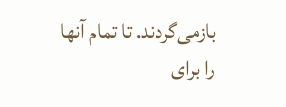بازمی‌گردند. تا تمام آنها را برای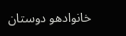خانوادهو دوستان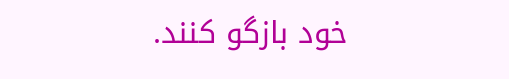خود بازگو کنند.